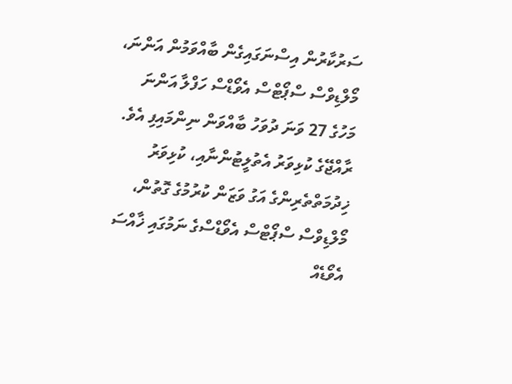ސަރުކާރުން އިސްނަގައިގެން ބާއްވަމުން އަންނަ، މޯލްޑިވްސް ސްޕޯޓްސް އެވޯޑްސް ހަފްލާ އަންނަ މަހުގެ 27 ވަނަ ދުވަހު ބާއްވަން ނިންމައިފި އެވެ.
ރާއްޖޭގެ ކުޅިވަރު އެތުލީޓުންނާއި، ކުޅިވަރު ޚިދުމަތްތެރިންގެ އަގު ވަޒަން ކުރުމުގެ ގޮތުން، މޯލްޑިވްސް ސްޕޯޓްސް އެވޯޑްސްގެ ނަމުގައި ޚާއްސަ އެވޯޑެއް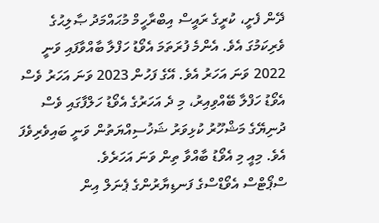ދޭން ފެށީ، ކުރީގެ ރައީސް އިބްރާހީމް މުޙައްމަދު ޞާލިޙުގެ ވެރިކަމުގަ އެވެ. އެންމެ ފުރަތަމަ އެވޯޑު ހަފްލާ ބާއްވާފައި ވަނީ 2022 ވަނަ އަހަރު އެވެ. އޭގެ ފަހުން 2023 ވަނަ އަހަރު ވެސް އެވޯޑު ހަފްލާ ބޭއްވިއިރު، މި ދެ އަހަރުގެ އެވޯޑު ހަލްފާގައި ވެސް ދުނިޔޭގެ މަޝްހޫރު ކުޅިވަރު ޝަޚުސިއްޔަތުން ވަނީ ބައިވެރިވެފަ އެވެ. މިއީ މި އެވޯޑު ބާއްވާ ތިން ވަނަ އަހަރެވެ.
ސްޕޯޓްސް އެވޯޑްސްގެ ފަނޑިޔާރުންގެ ޕެނަލް އިން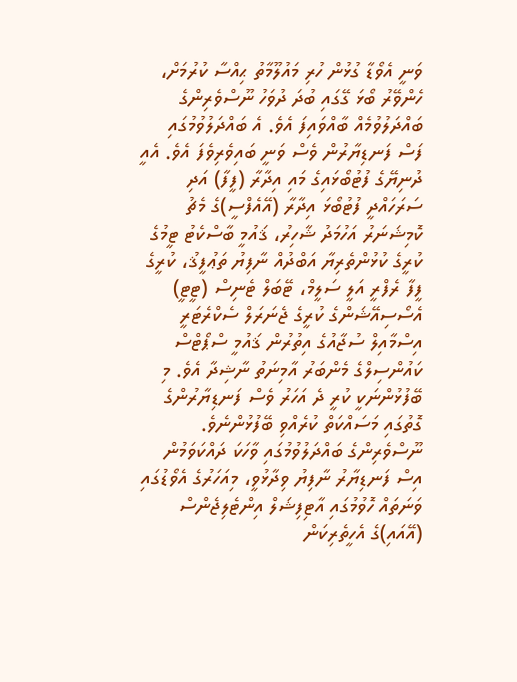ވަނީ އެވޯޑާ ގުޅުން ހުރި މައުލޫމާތު ޙިއްސާ ކުރުމަށް، ހެންވޭރު ބޯޅަ ގޭގައި ބުދަ ދުވަހު ނޫސްވެރިންގެ ބައްދަލުވުމެއް ބާއްވައިފަ އެވެ. އެ ބައްދަލުވުމުގައި ފަސް ފަނޑިޔާރުން ވެސް ވަނީ ބައިވެރިވެފަ އެވެ. އެއީ ދުނިޔޭގެ ފުޓުބޯޅައިގެ މައި އިދާރާ (ފީފާ) އަދި ސަރަހައްދީ ފުޓުބޯޅަ އިދާރާ (އޭއެފްސީ)ގެ މެޗު ކޮމިޝަނަރު އަހުމަދު ޝާހިރު، ޤައުމީ ބާސްކެޓު ޓީމުގެ ކުރީގެ ކުޅުންތެރިޔާ އަބްދުއް ނާފިޔު ތަޢުފީޤު، ކުރީގެ ފީފާ ރެފްރީ އަލީ ސަލީމް، ޓޭބަލް ޓެނިސް (ޓީޓީ) އެސޯސިއޭޝަންގެ ކުރީގެ ޖެނަރަލް ސެކްރެޓަރީ އިސްމާއިލް ސުޖާއުގެ އިތުރުން ޤައުމީ ސްޕޯޓްސް ކައުންސިލްގެ މެންބަރު އާމިނަތު ނާޝިދާ އެވެ. މި ބޭފުޅުންނަކީ ކުރީ ދެ އަހަރު ވެސް ފަނޑިޔާރުންގެ ގޮތުގައި މަސައްކަތް ކުރެއްވި ބޭފުޅުންނެވެ.
ނޫސްވެރިންގެ ބައްދަލުވުމުގައި ވާހަކަ ދައްކަވަމުން އިސް ފަނޑިޔާރު ނާފިޔު ވިދާޅުވީ، މިއަހަރުގެ އެވޯޑުގައި ވަނަތައް ހޮވުމުގައި އާޓިފިޝަލް އިންޓެލިޖެންސް (އޭއައި)ގެ އެހީތެރިކަން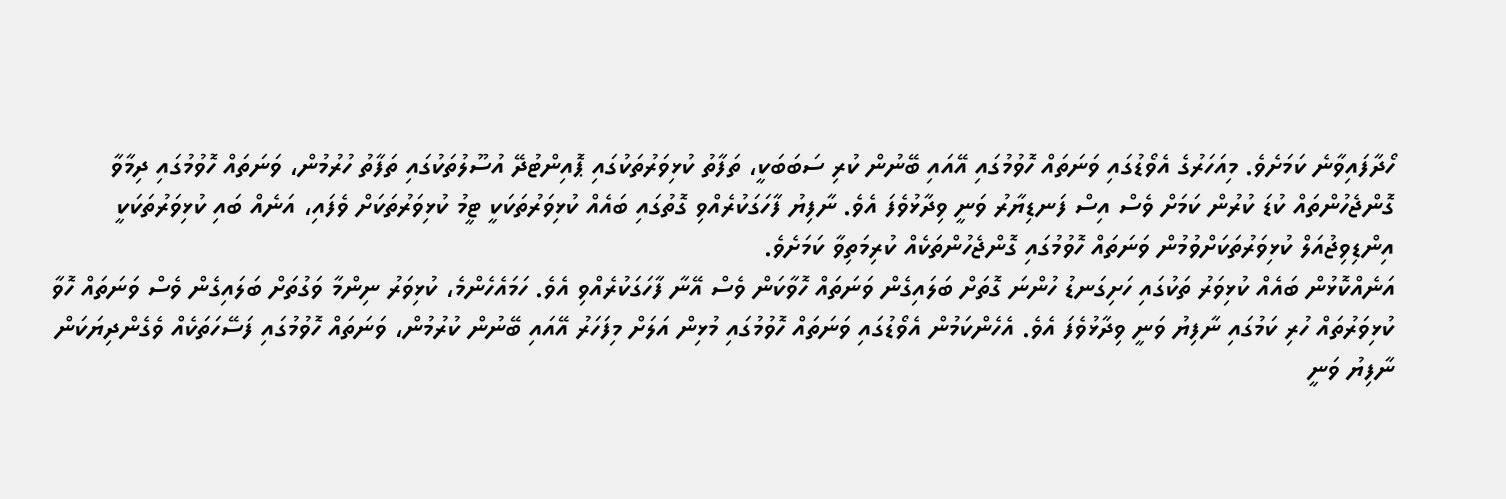ހޯދާފައިވާނެ ކަމަށެވެ. މިއަހަރުގެ އެވޯޑުގައި ވަނަތައް ހޮވުމުގައި އޭއައި ބޭނުން ކުރި ސަބަބަކީ، ތަފާތު ކުޅިވަރުތަކުގައި ޕޮއިންޓުދޭ އުސޫލުތަކުގައި ތަފާތު ހުރުމުން، ވަނަތައް ހޮވުމުގައި ދިމާވާ ގޮންޖެހުންތައް ކުޑަ ކުރުން ކަމަށް ވެސް އިސް ފަނޑިޔާރު ވަނީ ވިދާޅުވެފަ އެވެ. ނާފިޔު ފާހަގަކުރެއްވި ގޮތުގައި ބައެއް ކުޅިވަރުތަކަކީ ޓީމު ކުޅިވަރުތަކަށް ވެފައި، އަނެއް ބައި ކުޅިވަރުތަކަކީ އިންޑިވިޖުއަލް ކުޅިވަރުތަކަށްވުމުން ވަނަތައް ހޮވުމުގައި ގޮންޖެހުންތަކެއް ކުރިމަތިވާ ކަމަށެވެ.
އަނެއްކޮޅުން ބައެއް ކުޅިވަރު ތަކުގައި ހަށިގަނޑު ހުންނަ ގޮތަށް ބަލައިގެން ވަނަތައް ހޮވާކަން ވެސް އޭނާ ފާހަގަކުރެއްވި އެވެ. ހަމައެހެންމެ، ކުޅިވަރު ނިންމާ ވަގުތަށް ބަލައިގެން ވެސް ވަނަތައް ހޮވާ ކުޅިވަރުތައް ހުރި ކަމުގައި ނާފިޔު ވަނީ ވިދާޅުވެފަ އެވެ. އެހެންކަމުން އެވޯޑުގައި ވަނަތައް ހޮވުމުގައި މުޅިން އަލަށް މިފަހަރު އޭއައި ބޭނުން ކުރުމުން، ވަނަތައް ހޮވުމުގައި ފަސޭހަތަކެއް ވެގެންދިޔަކަން ނާފިޔު ވަނީ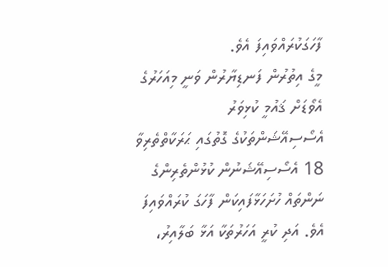ފާހަގަކުރައްވައިފަ އެވެ.
މީގެ އިތުރުން ފަނޑިޔާރުން ވަނީ މިއަހަރުގެ އެވޯޑަށް ޤައުމީ ކުޅިވަރު އެސޯސިއޭޝަންތަކުގެ ގޮތުގައި ޙަރަކާތްތެރިވާ 18 އެސޯސިއޭޝަނުން ކުޅުންތެރިންގެ ނަންތައް ހުށަހަޅާފައިކަން ފާހަގަ ކުރައްވައިފަ އެވެ. އަދި ކުރީ އަހަރުތަކާ އަޅާ ބަލާއިރު،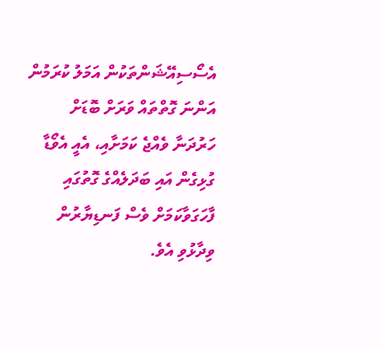އެސޯސިއޭޝަންތަކުން އަމަލު ކުރަމުން އަންނަ ގޮތްތައް ވަރަށް ބޮޑަށް ހަރުދަނާ ވެއްޖެ ކަމަށާއި، އެއީ އެވޯޑާ ގުޅިގެން އައި ބަދަލެއްގެ ގޮތުގައި ފާހަގަވާކަމަށް ވެސް ފަނޑިޔާރުން ވިދާޅުވި އެވެ.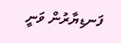ފަނޑިޔާރުން ވަނީ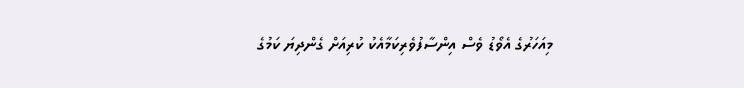މިއަހަރުގެ އެވޯޑު ވެސް އިންސާފުވެރިކަމާއެކު ކުރިއަށް ގެންދިޔަ ކަމުގެ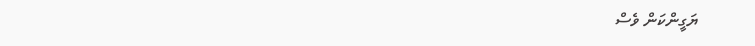ޔަގީންކަން ވެސް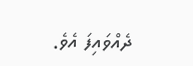ދެއްވައިފަ އެވެ.